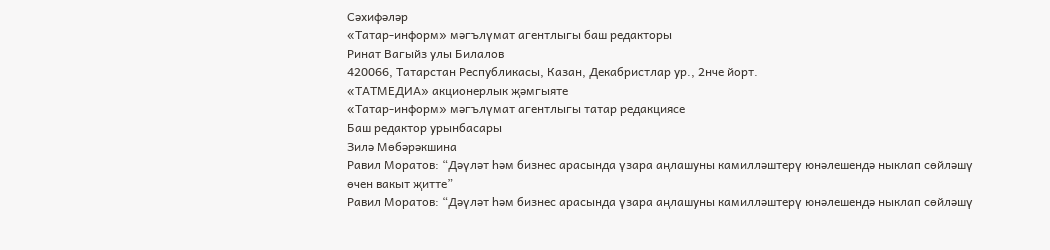Сәхифәләр
«Татар-информ» мәгълүмат агентлыгы баш редакторы
Ринат Вагыйз улы Билалов
420066, Татарстан Республикасы, Казан, Декабристлар ур., 2нче йорт.
«ТАТМЕДИА» акционерлык җәмгыяте
«Татар-информ» мәгълүмат агентлыгы татар редакциясе
Баш редактор урынбасары
Зилә Мөбәрәкшина
Равил Моратов: “Дәүләт һәм бизнес арасында үзара аңлашуны камилләштерү юнәлешендә ныклап сөйләшү өчен вакыт җитте”
Равил Моратов: “Дәүләт һәм бизнес арасында үзара аңлашуны камилләштерү юнәлешендә ныклап сөйләшү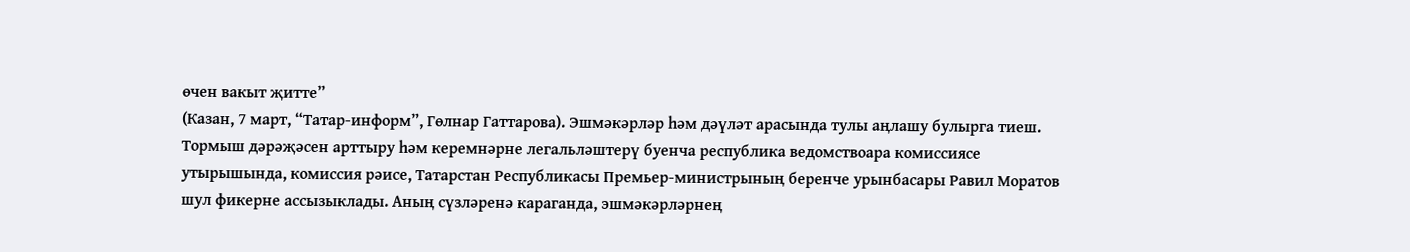өчен вакыт җитте”
(Казан, 7 март, “Татар-информ”, Гөлнар Гаттарова). Эшмәкәрләр һәм дәүләт арасында тулы аңлашу булырга тиеш. Тормыш дәрәҗәсен арттыру һәм керемнәрне легальләштерү буенча республика ведомствоара комиссиясе утырышында, комиссия рәисе, Татарстан Республикасы Премьер-министрының беренче урынбасары Равил Моратов шул фикерне ассызыклады. Аның сүзләренә караганда, эшмәкәрләрнең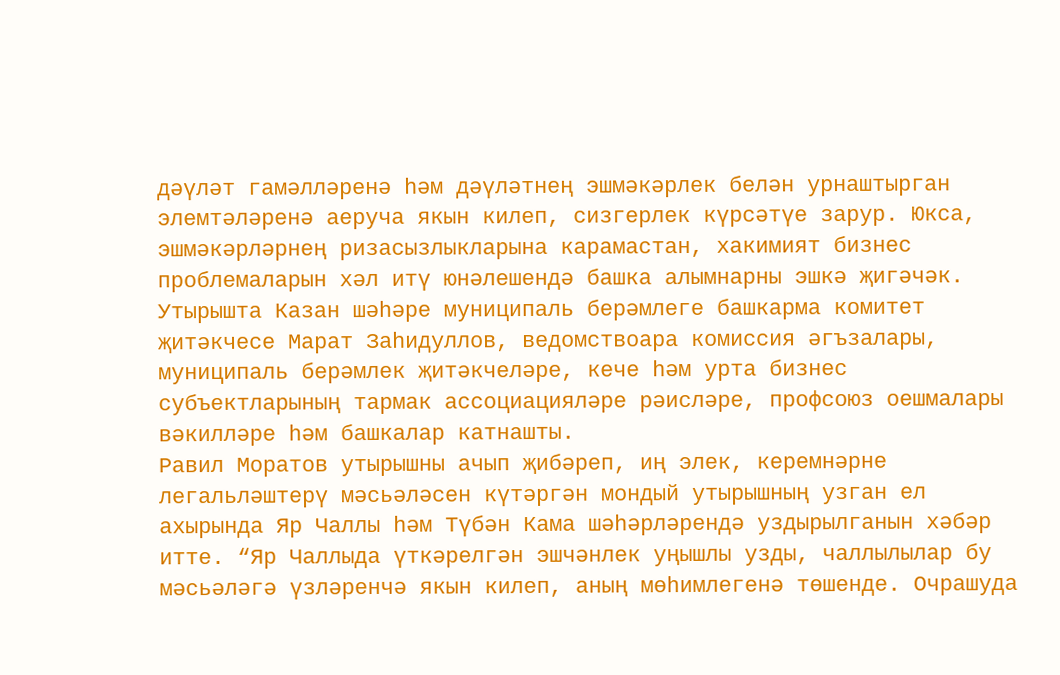дәүләт гамәлләренә һәм дәүләтнең эшмәкәрлек белән урнаштырган элемтәләренә аеруча якын килеп, сизгерлек күрсәтүе зарур. Юкса, эшмәкәрләрнең ризасызлыкларына карамастан, хакимият бизнес проблемаларын хәл итү юнәлешендә башка алымнарны эшкә җигәчәк.
Утырышта Казан шәһәре муниципаль берәмлеге башкарма комитет җитәкчесе Марат Заһидуллов, ведомствоара комиссия әгъзалары, муниципаль берәмлек җитәкчеләре, кече һәм урта бизнес субъектларының тармак ассоциацияләре рәисләре, профсоюз оешмалары вәкилләре һәм башкалар катнашты.
Равил Моратов утырышны ачып җибәреп, иң элек, керемнәрне легальләштерү мәсьәләсен күтәргән мондый утырышның узган ел ахырында Яр Чаллы һәм Түбән Кама шәһәрләрендә уздырылганын хәбәр итте. “Яр Чаллыда үткәрелгән эшчәнлек уңышлы узды, чаллылылар бу мәсьәләгә үзләренчә якын килеп, аның мөһимлегенә төшенде. Очрашуда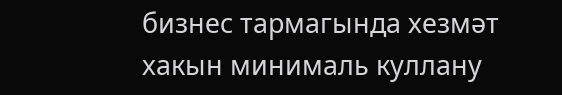бизнес тармагында хезмәт хакын минималь куллану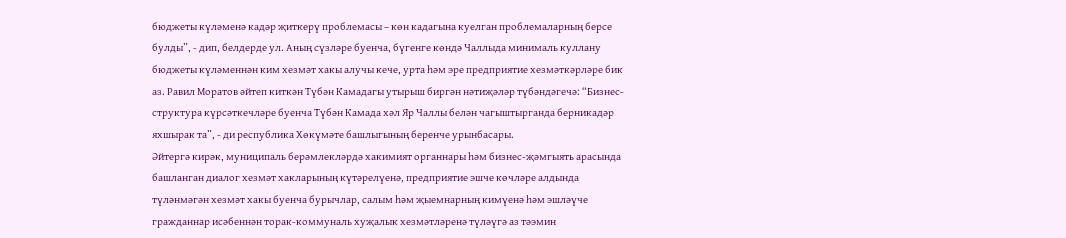бюджеты күләменә кадәр җиткерү проблемасы – көн кадагына куелган проблемаларның берсе булды”, - дип, белдерде ул. Аның сүзләре буенча, бүгенге көндә Чаллыда минималь куллану бюджеты күләменнән ким хезмәт хакы алучы кече, урта һәм эре предприятие хезмәткәрләре бик аз. Равил Моратов әйтеп киткән Түбән Камадагы утырыш биргән нәтиҗәләр түбәндәгечә: “Бизнес-структура күрсәткечләре буенча Түбән Камада хәл Яр Чаллы белән чагыштырганда берникадәр яхшырак та”, - ди республика Хөкүмәте башлыгының беренче урынбасары.
Әйтергә кирәк, муниципаль берәмлекләрдә хакимият органнары һәм бизнес-җәмгыять арасында башланган диалог хезмәт хакларының күтәрелүенә, предприятие эшче көчләре алдында түләнмәгән хезмәт хакы буенча бурычлар, салым һәм җыемнарның кимүенә һәм эшләүче гражданнар исәбеннән торак-коммуналь хуҗалык хезмәтләренә түләүгә аз тәэмин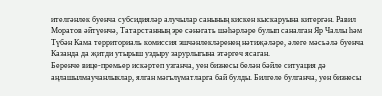ителгәнлек буенча субсидияләр алучылар санының кискен кыскаруына китергән. Равил Моратов әйтүенчә, Татарстанның эре сәнәгать шәһәрләре булып саналган Яр Чаллы һәм Түбән Кама территориаль комиссия эшчәнлекләренең нәтиҗәләре, әлеге мәсьәлә буенча Казанда да җитди утырыш уздыру зарурлыгына этәргеч ясаган.
Беренче вице-премьер искәртеп узганча, уен бизнесы белән бәйле ситуация дә аңлашылмаучанлыклар, ялган мәгълүматларга бай булды. Билгеле булганча, уен бизнесы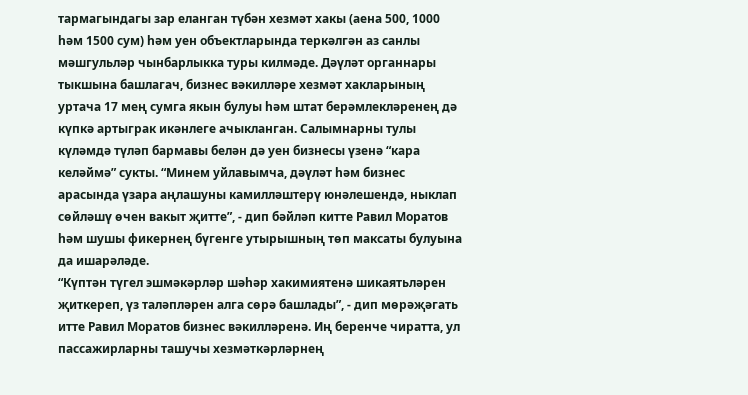тармагындагы зар еланган түбән хезмәт хакы (аена 500, 1000 һәм 1500 сум) һәм уен объектларында теркәлгән аз санлы мәшгульләр чынбарлыкка туры килмәде. Дәүләт органнары тыкшына башлагач, бизнес вәкилләре хезмәт хакларының уртача 17 мең сумга якын булуы һәм штат берәмлекләренең дә күпкә артыграк икәнлеге ачыкланган. Салымнарны тулы күләмдә түләп бармавы белән дә уен бизнесы үзенә “кара келәймә” сукты. “Минем уйлавымча, дәүләт һәм бизнес арасында үзара аңлашуны камилләштерү юнәлешендә, ныклап сөйләшү өчен вакыт җитте”, - дип бәйләп китте Равил Моратов һәм шушы фикернең бүгенге утырышның төп максаты булуына да ишарәләде.
“Күптән түгел эшмәкәрләр шәһәр хакимиятенә шикаятьләрен җиткереп, үз таләпләрен алга сөрә башлады”, - дип мөрәҗәгать итте Равил Моратов бизнес вәкилләренә. Иң беренче чиратта, ул пассажирларны ташучы хезмәткәрләрнең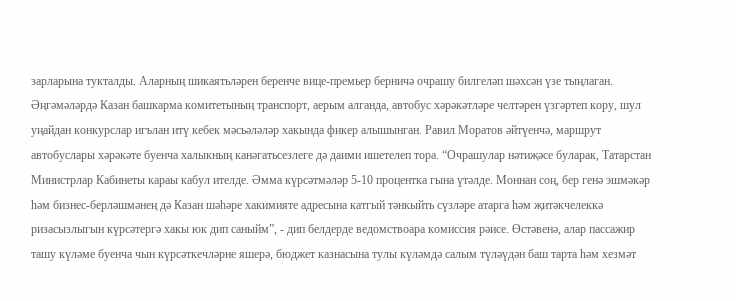зарларына тукталды. Аларның шикаятьләрен беренче вице-премьер берничә очрашу билгеләп шәхсән үзе тыңлаган. Әңгәмәләрдә Казан башкарма комитетының транспорт, аерым алганда, автобус хәрәкәтләре челтәрен үзгәртеп кору, шул уңайдан конкурслар игълан итү кебек мәсьәләләр хакында фикер алышынган. Равил Моратов әйтүенчә, маршрут автобуслары хәрәкәте буенча халыкның канәгатьсезлеге дә даими ишетелеп тора. “Очрашулар нәтиҗәсе буларак, Татарстан Министрлар Кабинеты караы кабул ителде. Әмма күрсәтмәләр 5-10 процентка гына үтәлде. Моннан соң, бер генә эшмәкәр һәм бизнес-берләшмәнең дә Казан шәһәре хакимияте адресына катгый тәнкыйть сүзләре атарга һәм җитәкчелеккә ризасызлыгын күрсәтергә хакы юк дип саныйм”, - дип белдерде ведомствоара комиссия рәисе. Өстәвенә, алар пассажир ташу күләме буенча чын күрсәткечләрне яшерә, бюджет казнасына тулы күләмдә салым түләүдән баш тарта һәм хезмәт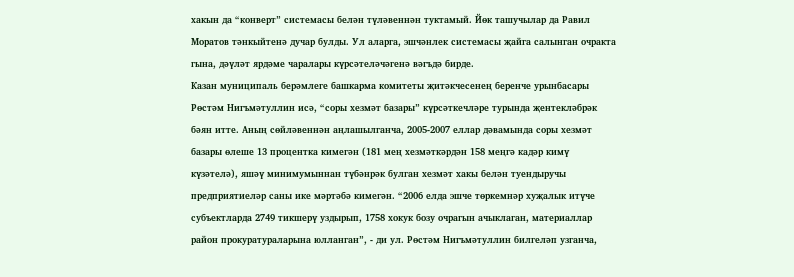хакын да “конверт” системасы белән түләвеннән туктамый. Йөк ташучылар да Равил Моратов тәнкыйтенә дучар булды. Ул аларга, эшчәнлек системасы җайга салынган очракта гына, дәүләт ярдәме чаралары күрсәтеләчәгенә вәгъдә бирде.
Казан муниципаль берәмлеге башкарма комитеты җитәкчесенең беренче урынбасары Рөстәм Нигъмәтуллин исә, “соры хезмәт базары” күрсәткечләре турында җентекләбрәк бәян итте. Аның сөйләвеннән аңлашылганча, 2005-2007 еллар дәвамында соры хезмәт базары өлеше 13 процентка кимегән (181 мең хезмәткәрдән 158 меңгә кадәр кимү күзәтелә), яшәү минимумыннан түбәнрәк булган хезмәт хакы белән туендыручы предприятиеләр саны ике мәртәбә кимегән. “2006 елда эшче төркемнәр хуҗалык итүче субъектларда 2749 тикшерү уздырып, 1758 хокук бозу очрагын ачыклаган, материаллар район прокуратураларына юлланган”, - ди ул. Рөстәм Нигъмәтуллин билгеләп узганча,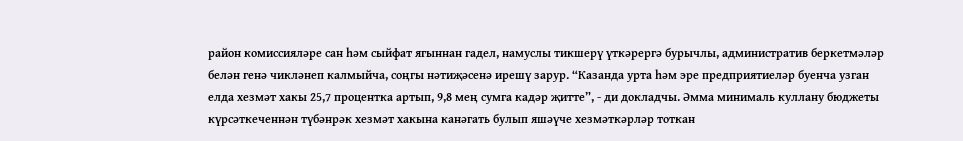район комиссияләре сан һәм сыйфат ягыннан гадел, намуслы тикшерү үткәрергә бурычлы, административ беркетмәләр белән генә чикләнеп калмыйча, соңгы нәтиҗәсенә ирешү зарур. “Казанда урта һәм эре предприятиеләр буенча узган елда хезмәт хакы 25,7 процентка артып, 9,8 мең сумга кадәр җитте”, - ди докладчы. Әмма минималь куллану бюджеты күрсәткеченнән түбәнрәк хезмәт хакына канәгать булып яшәүче хезмәткәрләр тоткан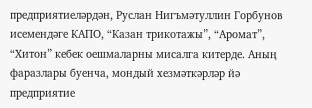предприятиеләрдән, Руслан Нигъмәтуллин Горбунов исемендәге КАПО, “Казан трикотажы”, “Аромат”, “Хитон” кебек оешмаларны мисалга китерде. Аның фаразлары буенча, мондый хезмәткәрләр йә предприятие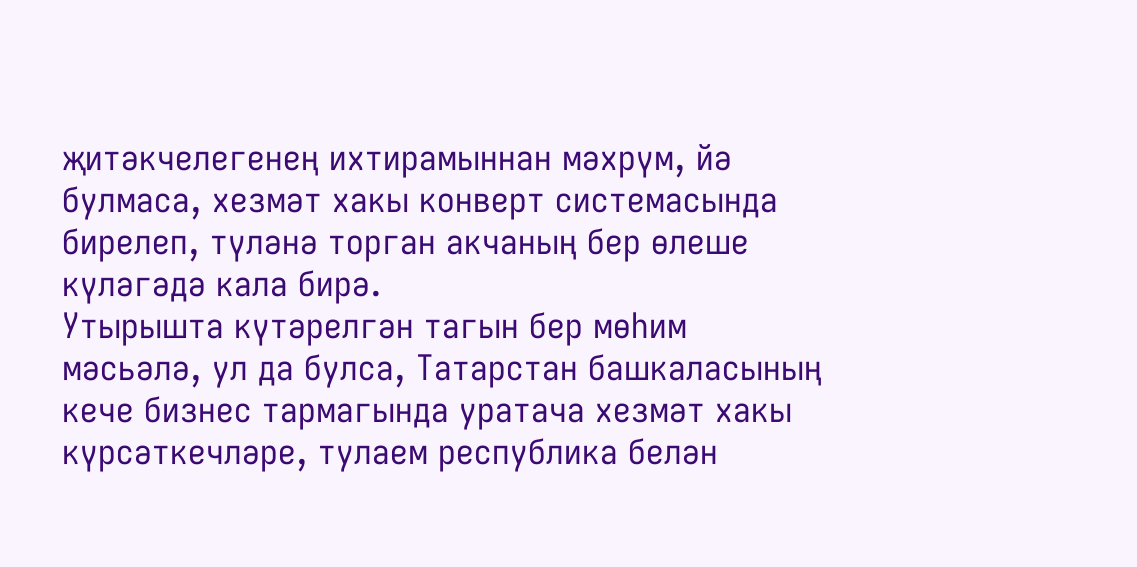җитәкчелегенең ихтирамыннан мәхрүм, йә булмаса, хезмәт хакы конверт системасында бирелеп, түләнә торган акчаның бер өлеше күләгәдә кала бирә.
Утырышта күтәрелгән тагын бер мөһим мәсьәлә, ул да булса, Татарстан башкаласының кече бизнес тармагында уратача хезмәт хакы күрсәткечләре, тулаем республика белән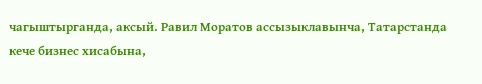чагыштырганда, аксый. Равил Моратов ассызыклавынча, Татарстанда кече бизнес хисабына,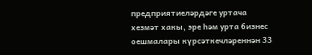предприятиеләрдәге уртача хезмәт хакы, эре һәм урта бизнес оешмалары күрсәткечләреннән 33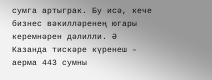сумга артыграк. Бу исә, кече бизнес вәкилләренең югары керемнәрен дәлилли. Ә Казанда тискәре күренеш – аерма 443 сумны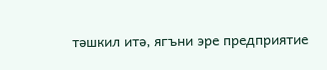тәшкил итә, ягъни эре предприятие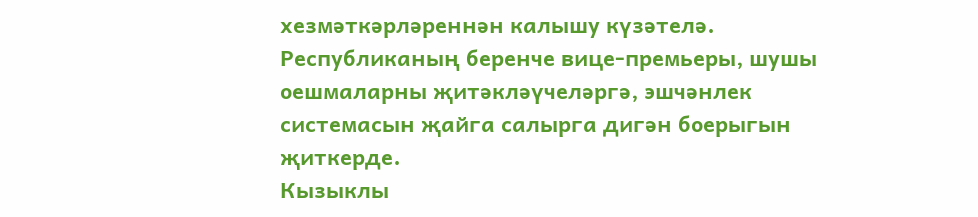хезмәткәрләреннән калышу күзәтелә. Республиканың беренче вице-премьеры, шушы оешмаларны җитәкләүчеләргә, эшчәнлек системасын җайга салырга дигән боерыгын җиткерде.
Кызыклы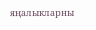яңалыкларны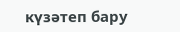күзәтеп бару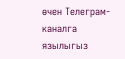өчен Телеграм-каналга язылыгыз